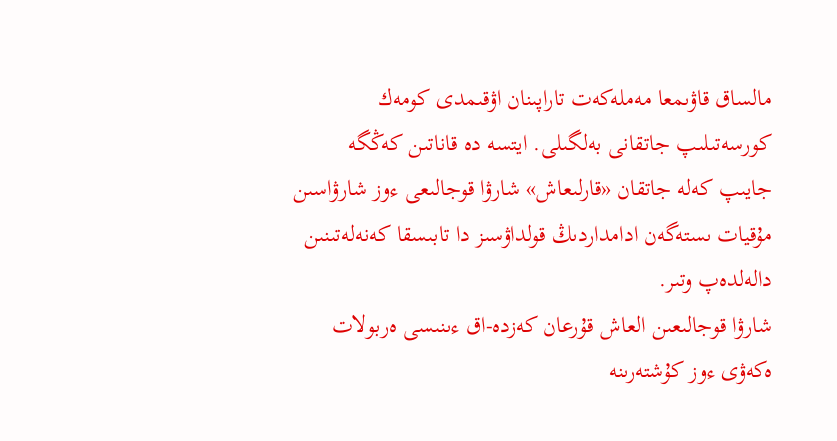مالساق قاۋىمعا مەملەكەت تاراپىنان اۋقىمدى كومەك كورسەتىلىپ جاتقانى بەلگىلى. ايتسە دە قاناتىن كەڭگە جايىپ كەلە جاتقان «قارلىعاش» شارۋا قوجالىعى ءوز شارۋاسىن مۇقيات ىستەگەن ادامداردىڭ قولداۋسىز دا تابىسقا كەنەلەتىنىن دالەلدەپ وتىر.
شارۋا قوجالىعىن العاش قۇرعان كەزدە-اق ءىنىسى ەربولات ەكەۋى ءوز كۇشتەرىنە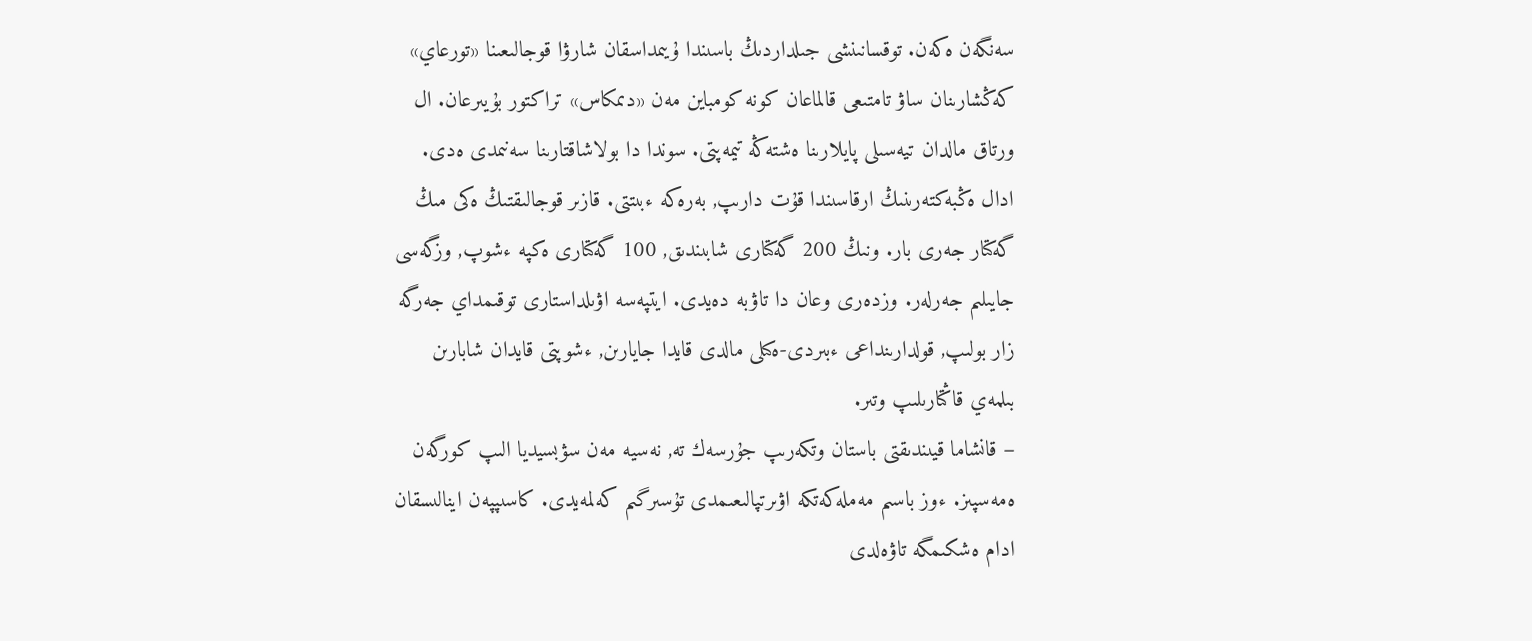سەنگەن ەكەن. توقسانىنشى جىلداردىڭ باسىندا ۇيىمداسقان شارۋا قوجالىعىنا «تورعاي» كەڭشارىنان ساۋ تامتىعى قالماعان كونە كومباين مەن «دىمكاس» تراكتور بۇيىرعان. ال ورتاق مالدان تيەسىلى پايلارىنا ەشتەڭە تيمەپتى. سوندا دا بولاشاقتارىنا سەنىمدى ەدى. ادال ەڭبەكتەرىنىڭ ارقاسىندا قۇت دارىپ, بەرەكە ءبىتتى. قازىر قوجالىقتىڭ ەكى مىڭ گەكتار جەرى بار. ونىڭ 200 گەكتارى شابىندىق, 100 گەكتارى ەكپە ءشوپ, وزگەسى جايىلىم جەرلەر. وزدەرى وعان دا تاۋبە دەيدى. ايتپەسە اۋىلداستارى توقىمداي جەرگە زار بولىپ, قولدارىنداعى ءبىردى-ەكىلى مالدى قايدا جايارىن, ءشوپتى قايدان شابارىن بىلمەي قاڭتارىلىپ وتىر.
– قانشاما قيىندىقتى باستان وتكەرىپ جۇرسەك تە, نەسيە مەن سۋبسيديا الىپ كورگەن ەمەسپىز. ءوز باسىم مەملەكەتكە اۋىرتپالىعىمدى تۇسىرگىم كەلمەيدى. كاسىپپەن اينالىسقان ادام ەشكىمگە تاۋەلدى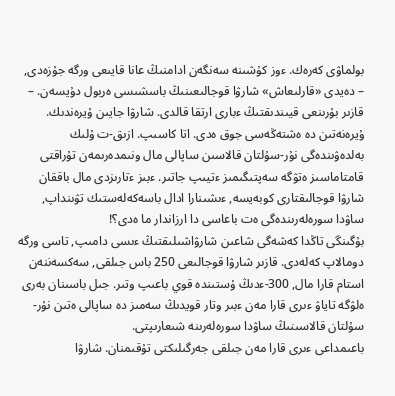بولماۋى كەرەك. ءوز كۇشىنە سەنگەن ادامنىڭ عانا قايىعى ورگە جۇزەدى, – دەيدى «قارلىعاش» شارۋا قوجالىعىنىڭ باسشىسى ەربول دۇيسەن. – قازىر بۇرىنعى قيىندىقتىڭ ءبارى ارتقا قالدى. شارۋا جايىن ۇيرەندىك. ۇيرەنەتىن دە ەشتەڭەسى جوق ەدى. اتا كاسىپ. ازىق-ت ۇلىك بەلدەۋىندەگى نۇر-سۇلتان قالاسىن ساپالى مال ونىمدەرىمەن تۇراقتى قامتاماسىز ەتۋگە سەپتىگىمىز ءتيىپ جاتىر. ءبىز ءتارىزدى مال باققان شارۋا قوجالىقتارى كوبەيسە, ءىشىنارا ادال باسەكەلەستىك تۋىنداپ, ساۋدا سورەلەرىندەگى ەت باعاسى دا ارزاندار ما ەدى؟!
بۇگىنگى تاڭدا كەشەگى شاعىن شارۋاشىلىقتىڭ ءىسى دامىپ, تاسى ورگە دومالاپ كەلەدى. قازىر شارۋا قوجالىعى 250 باس جىلقى, سەكسەننەن استام قارا مال, 300-ءدىڭ ۇستىندە قوي باعىپ وتىر. جىل باسىنان بەرى ەلۋگە تاياۋ ءىرى قارا مەن ءبىر وتار قويدىڭ سەمىز دە ساپالى ەتىن نۇر-سۇلتان قالاسىنىڭ ساۋدا سورەلەرىنە شىعارىپتى.
باعىمداعى ءىرى قارا مەن جىلقى جەرگىلىكتى تۇقىمنان. شارۋا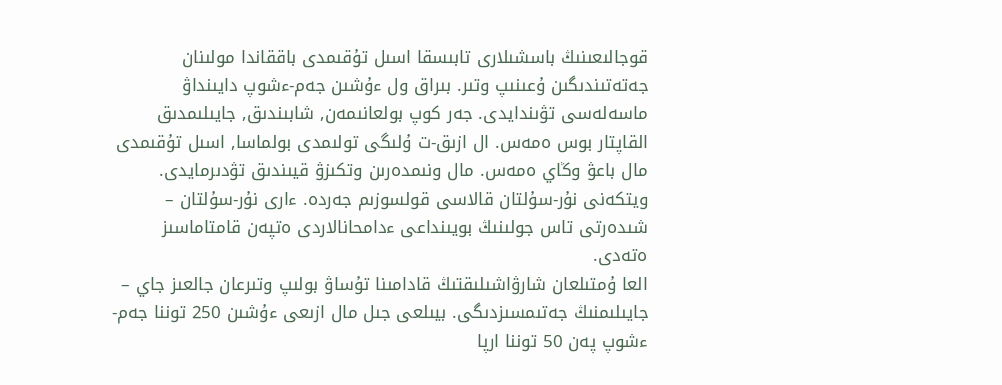قوجالىعىنىڭ باسشىلارى تابىسقا اسىل تۇقىمدى باققاندا مولىنان جەتەتىندىگىن ۇعىنىپ وتىر. بىراق ول ءۇشىن جەم-ءشوپ دايىنداۋ ماسەلەسى تۋىندايدى. جەر كوپ بولعانىمەن, شابىندىق, جايىلىمدىق القاپتار بوس ەمەس. ال ازىق-ت ۇلىگى تولىمدى بولماسا, اسىل تۇقىمدى مال باعۋ وڭاي ەمەس. مال ونىمدەرىن وتكىزۋ قيىندىق تۋدىرمايدى. ويتكەنى نۇر-سۇلتان قالاسى قولسوزىم جەردە. ءارى نۇر-سۇلتان – شىدەرتى تاس جولىنىڭ بويىنداعى ءدامحانالاردى ەتپەن قامتاماسىز ەتەدى.
العا ۇمتىلعان شارۋاشىلىقتىڭ قادامىنا تۇساۋ بولىپ وتىرعان جالعىز جاي – جايىلىمنىڭ جەتىمسىزدىگى. بيىلعى جىل مال ازىعى ءۇشىن 250 توننا جەم-ءشوپ پەن 50 توننا ارپا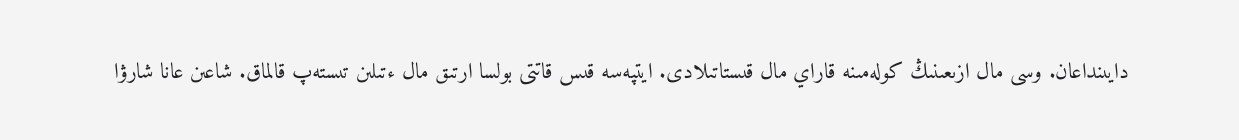دايىنداعان. وسى مال ازىعىنىڭ كولەمىنە قاراي مال قىستاتىلادى. ايتپەسە قىس قاتتى بولسا ارتىق مال ءتىلىن تىستەپ قالماق. شاعىن عانا شارۋا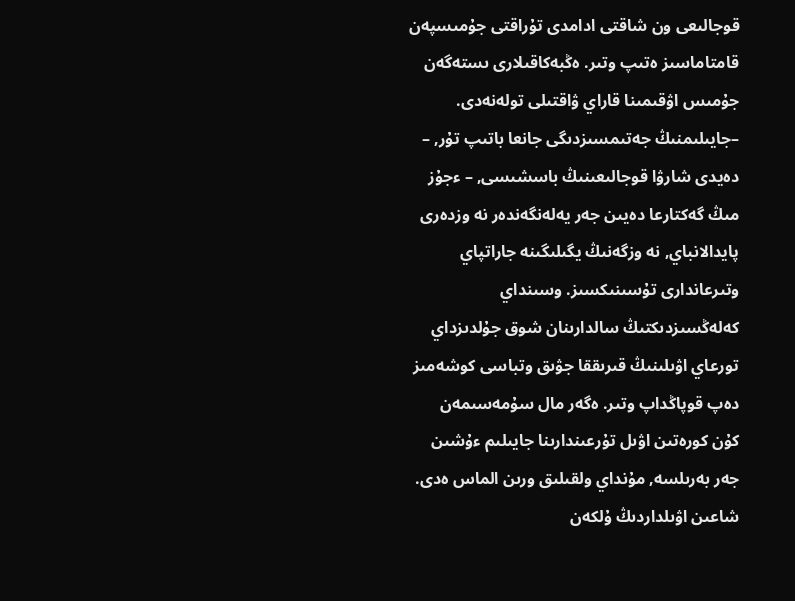قوجالىعى ون شاقتى ادامدى تۇراقتى جۇمىسپەن قامتاماسىز ەتىپ وتىر. ەڭبەكاقىلارى ىستەگەن جۇمىس اۋقىمىنا قاراي ۋاقتىلى تولەنەدى.
–جايىلىمنىڭ جەتىمسىزدىگى جانعا باتىپ تۇر, – دەيدى شارۋا قوجالىعىنىڭ باسشىسى, – ءجۇز مىڭ گەكتارعا دەيىن جەر يەلەنگەندەر نە وزدەرى پايدالانباي, نە وزگەنىڭ يگىلىگىنە جاراتپاي وتىرعاندارى تۇسىنىكسىز. وسىنداي كەلەڭسىزدىكتىڭ سالدارىنان شوق جۇلدىزداي تورعاي اۋىلىنىڭ قىرىققا جۋىق وتباسى كوشەمىز دەپ قوپاڭداپ وتىر. ەگەر مال سۇمەسىمەن كۇن كورەتىن اۋىل تۇرعىندارىنا جايىلىم ءۇشىن جەر بەرىلسە, مۇنداي ولقىلىق ورىن الماس ەدى.
شاعىن اۋىلداردىڭ ۇلكەن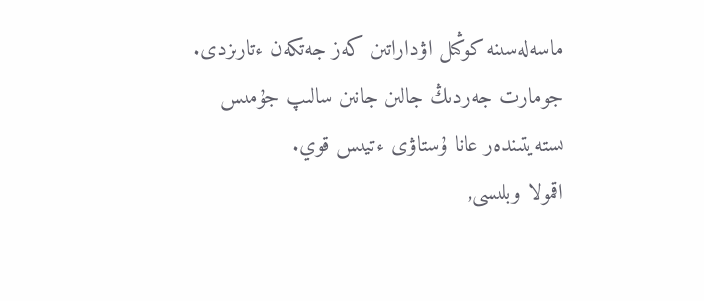ماسەلەسىنە كوڭىل اۋداراتىن كەز جەتكەن ءتارىزدى. جومارت جەردىڭ جالىن جانىن سالىپ جۇمىس ىستەيتىندەر عانا ۇستاۋى ءتيىس قوي.
اقمولا وبلىسى,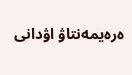ەرەيمەنتاۋ اۋدانى